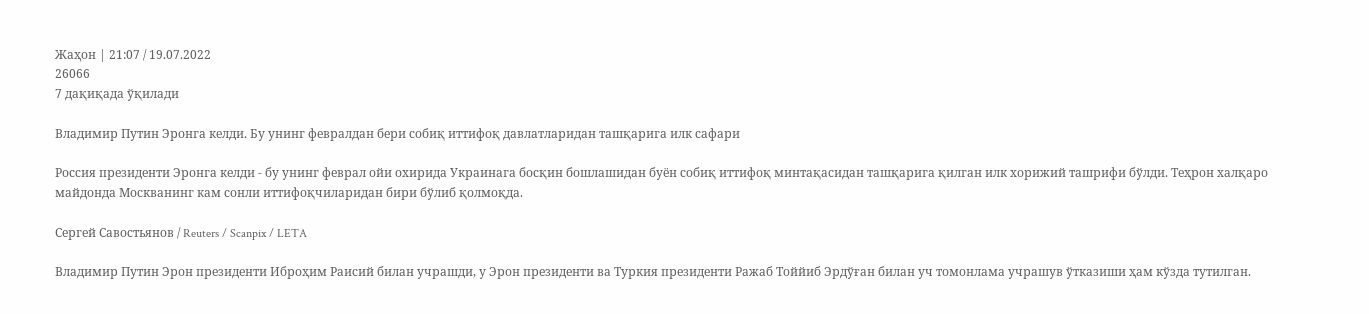Жаҳон | 21:07 / 19.07.2022
26066
7 дақиқада ўқилади

Владимир Путин Эронга келди. Бу унинг февралдан бери собиқ иттифоқ давлатларидан ташқарига илк сафари

Россия президенти Эронга келди - бу унинг феврал ойи охирида Украинага босқин бошлашидан буён собиқ иттифоқ минтақасидан ташқарига қилган илк хорижий ташрифи бўлди. Теҳрон халқаро майдонда Москванинг кам сонли иттифоқчиларидан бири бўлиб қолмоқда.

Сергей Савостьянов / Reuters / Scanpix / LETA

Владимир Путин Эрон президенти Иброҳим Раисий билан учрашди, у Эрон президенти ва Туркия президенти Ражаб Тоййиб Эрдўған билан уч томонлама учрашув ўтказиши ҳам кўзда тутилган.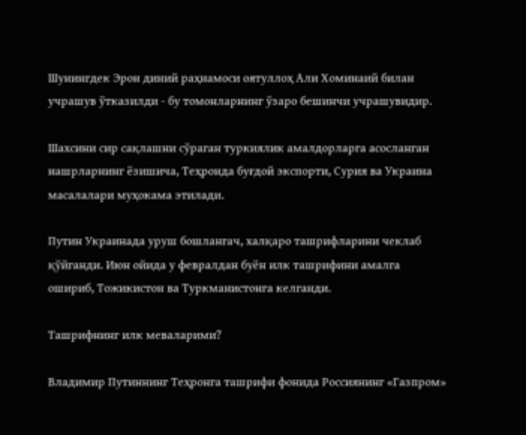Шунингдек Эрон диний раҳнамоси оятуллоҳ Али Хоминаий билан учрашув ўтказилди - бу томонларнинг ўзаро бешинчи учрашувидир.

Шахсини сир сақлашни сўраган туркиялик амалдорларга асосланган нашрларнинг ёзишича, Теҳронда буғдой экспорти, Сурия ва Украина масалалари муҳокама этилади.

Путин Украинада уруш бошлангач, халқаро ташрифларини чеклаб қўйганди. Июн ойида у февралдан буён илк ташрифини амалга ошириб, Тожикистон ва Туркманистонга келганди.

Ташрифнинг илк меваларими?

Владимир Путиннинг Теҳронга ташрифи фонида Россиянинг «Газпром»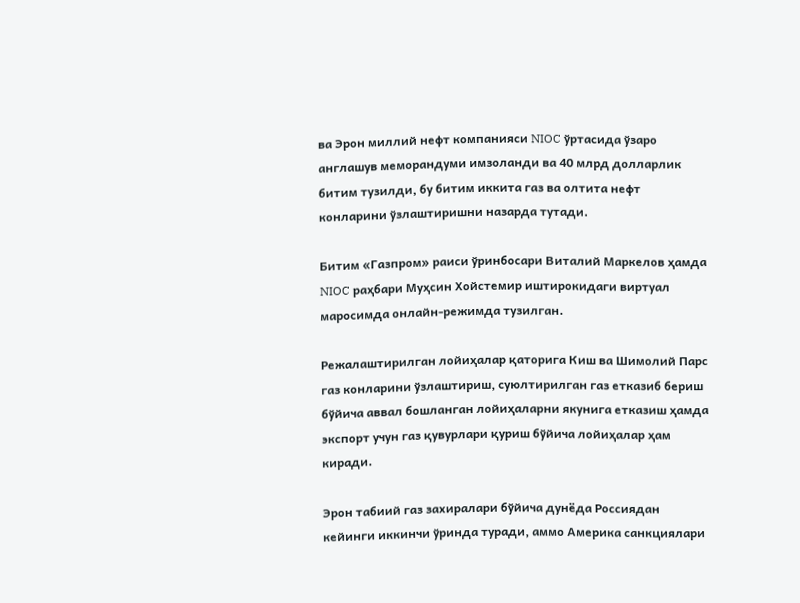ва Эрон миллий нефт компанияси NIOC ўртасида ўзаро англашув меморандуми имзоланди ва 40 млрд долларлик битим тузилди, бу битим иккита газ ва олтита нефт конларини ўзлаштиришни назарда тутади.

Битим «Газпром» раиси ўринбосари Виталий Маркелов ҳамда NIOC раҳбари Муҳсин Хойстемир иштирокидаги виртуал маросимда онлайн-режимда тузилган.

Режалаштирилган лойиҳалар қаторига Киш ва Шимолий Парс газ конларини ўзлаштириш, суюлтирилган газ етказиб бериш бўйича аввал бошланган лойиҳаларни якунига етказиш ҳамда экспорт учун газ қувурлари қуриш бўйича лойиҳалар ҳам киради.

Эрон табиий газ захиралари бўйича дунёда Россиядан кейинги иккинчи ўринда туради, аммо Америка санкциялари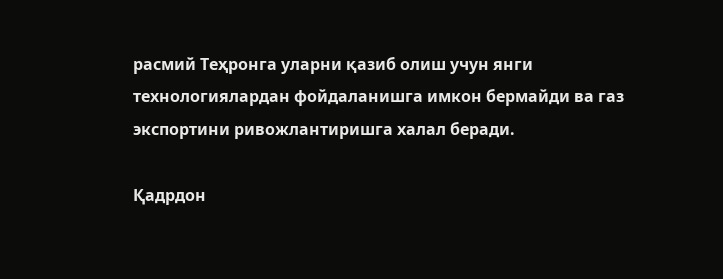расмий Теҳронга уларни қазиб олиш учун янги технологиялардан фойдаланишга имкон бермайди ва газ экспортини ривожлантиришга халал беради.

Қадрдон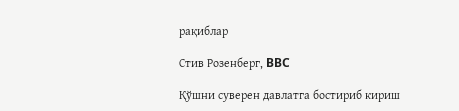рақиблар

Стив Розенберг, BBC

Қўшни суверен давлатга бостириб кириш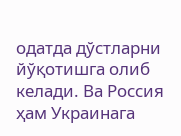одатда дўстларни йўқотишга олиб келади. Ва Россия ҳам Украинага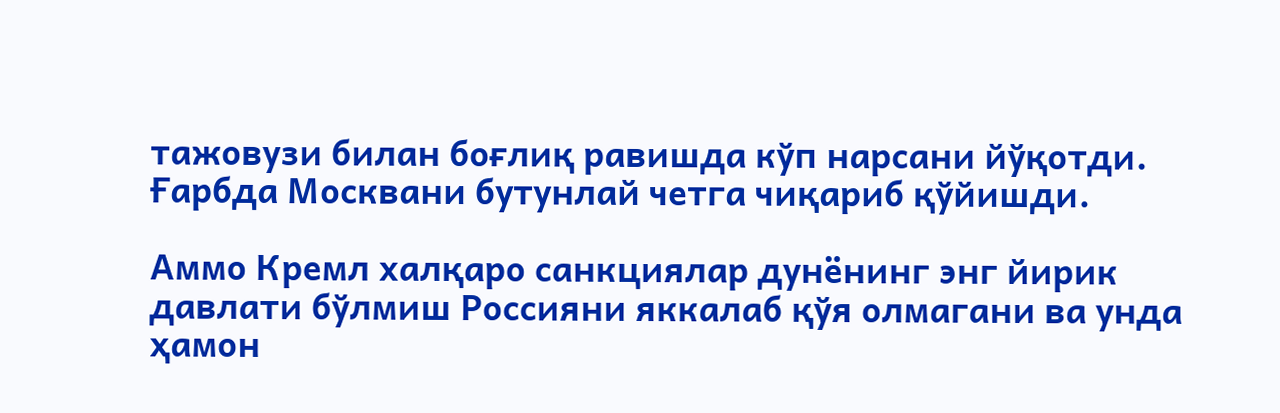тажовузи билан боғлиқ равишда кўп нарсани йўқотди. Ғарбда Москвани бутунлай четга чиқариб қўйишди.

Аммо Кремл халқаро санкциялар дунёнинг энг йирик давлати бўлмиш Россияни яккалаб қўя олмагани ва унда ҳамон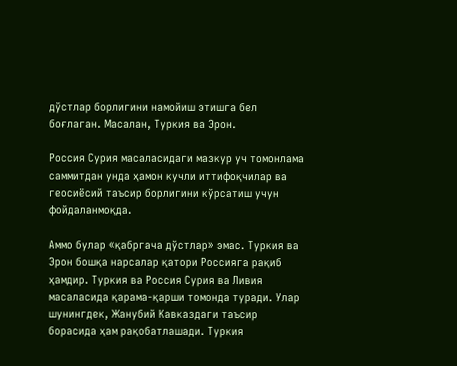дўстлар борлигини намойиш этишга бел боғлаган. Масалан, Туркия ва Эрон.

Россия Сурия масаласидаги мазкур уч томонлама саммитдан унда ҳамон кучли иттифоқчилар ва геосиёсий таъсир борлигини кўрсатиш учун фойдаланмоқда.

Аммо булар «қабргача дўстлар» эмас. Туркия ва Эрон бошқа нарсалар қатори Россияга рақиб ҳамдир. Туркия ва Россия Сурия ва Ливия масаласида қарама-қарши томонда туради. Улар шунингдек, Жанубий Кавказдаги таъсир борасида ҳам рақобатлашади. Туркия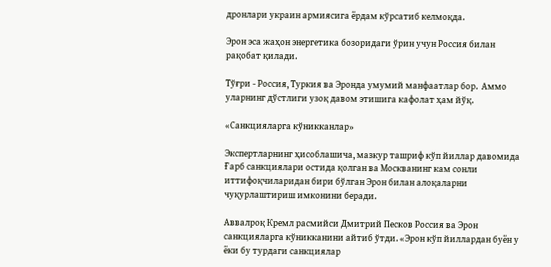дронлари украин армиясига ёрдам кўрсатиб келмоқда.

Эрон эса жаҳон энергетика бозоридаги ўрин учун Россия билан рақобат қилади.

Тўғри - Россия, Туркия ва Эронда умумий манфаатлар бор.  Аммо уларнинг дўстлиги узоқ давом этишига кафолат ҳам йўқ.

«Санкцияларга кўникканлар»

Экспертларнинг ҳисоблашича, мазкур ташриф кўп йиллар давомида Ғарб санкциялари остида қолган ва Москванинг кам сонли иттифоқчиларидан бири бўлган Эрон билан алоқаларни чуқурлаштириш имконини беради.

Аввалроқ Кремл расмийси Дмитрий Песков Россия ва Эрон санкцияларга кўникканини айтиб ўтди. «Эрон кўп йиллардан буён у ёки бу турдаги санкциялар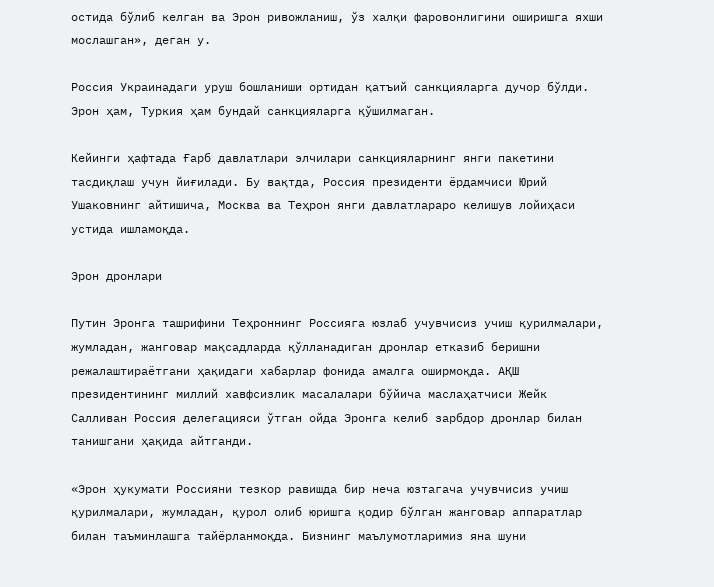остида бўлиб келган ва Эрон ривожланиш, ўз халқи фаровонлигини оширишга яхши мослашган», деган у.

Россия Украинадаги уруш бошланиши ортидан қатъий санкцияларга дучор бўлди. Эрон ҳам, Туркия ҳам бундай санкцияларга қўшилмаган.

Кейинги ҳафтада Ғарб давлатлари элчилари санкцияларнинг янги пакетини тасдиқлаш учун йиғилади. Бу вақтда, Россия президенти ёрдамчиси Юрий Ушаковнинг айтишича, Москва ва Теҳрон янги давлатлараро келишув лойиҳаси устида ишламоқда.

Эрон дронлари

Путин Эронга ташрифини Теҳроннинг Россияга юзлаб учувчисиз учиш қурилмалари, жумладан, жанговар мақсадларда қўлланадиган дронлар етказиб беришни режалаштираётгани ҳақидаги хабарлар фонида амалга оширмоқда. АҚШ президентининг миллий хавфсизлик масалалари бўйича маслаҳатчиси Жейк Салливан Россия делегацияси ўтган ойда Эронга келиб зарбдор дронлар билан танишгани ҳақида айтганди.

«Эрон ҳукумати Россияни тезкор равишда бир неча юзтагача учувчисиз учиш қурилмалари, жумладан, қурол олиб юришга қодир бўлган жанговар аппаратлар билан таъминлашга тайёрланмоқда. Бизнинг маълумотларимиз яна шуни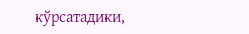кўрсатадики,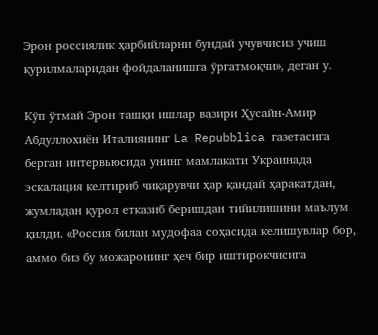Эрон россиялик ҳарбийларни бундай учувчисиз учиш қурилмаларидан фойдаланишга ўргатмоқчи», деган у.

Кўп ўтмай Эрон ташқи ишлар вазири Ҳусайн-Амир Абдуллохиён Италиянинг La Repubblica газетасига берган интервьюсида унинг мамлакати Украинада эскалация келтириб чиқарувчи ҳар қандай ҳаракатдан, жумладан қурол етказиб беришдан тийилишини маълум қилди. «Россия билан мудофаа соҳасида келишувлар бор, аммо биз бу можаронинг ҳеч бир иштирокчисига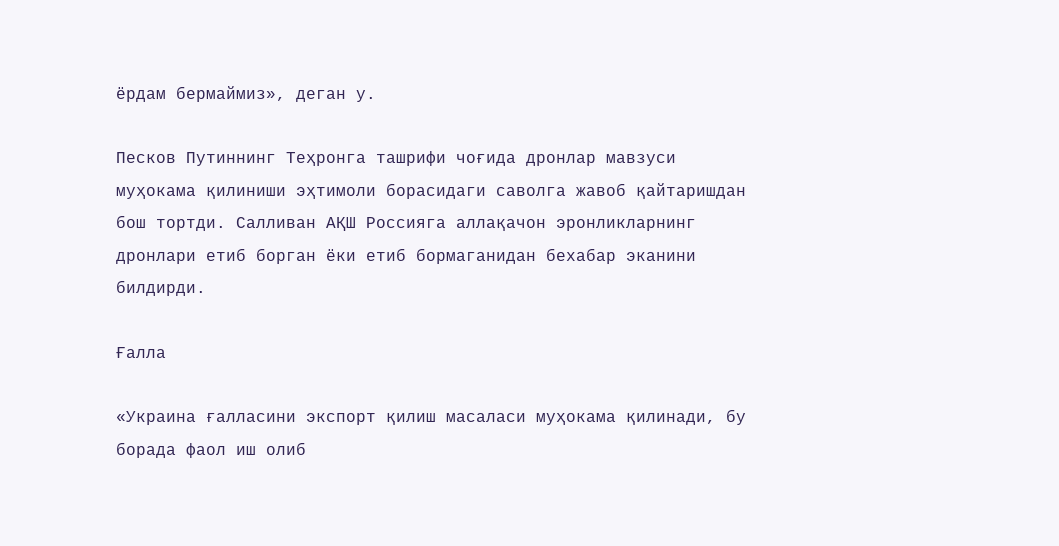ёрдам бермаймиз», деган у.

Песков Путиннинг Теҳронга ташрифи чоғида дронлар мавзуси муҳокама қилиниши эҳтимоли борасидаги саволга жавоб қайтаришдан бош тортди. Салливан АҚШ Россияга аллақачон эронликларнинг дронлари етиб борган ёки етиб бормаганидан бехабар эканини билдирди.

Ғалла

«Украина ғалласини экспорт қилиш масаласи муҳокама қилинади, бу борада фаол иш олиб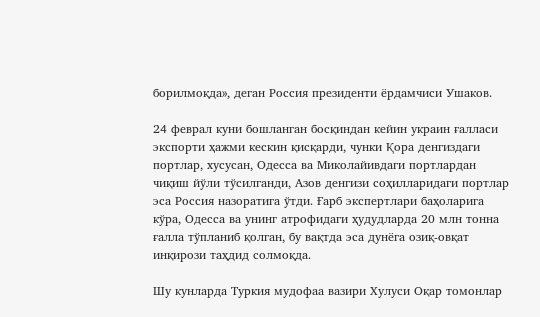борилмоқда», деган Россия президенти ёрдамчиси Ушаков.

24 феврал куни бошланган босқиндан кейин украин ғалласи экспорти ҳажми кескин қисқарди, чунки Қора денгиздаги портлар, хусусан, Одесса ва Миколайивдаги портлардан чиқиш йўли тўсилганди, Азов денгизи соҳилларидаги портлар эса Россия назоратига ўтди. Ғарб экспертлари баҳоларига кўра, Одесса ва унинг атрофидаги ҳудудларда 20 млн тонна ғалла тўпланиб қолган, бу вақтда эса дунёга озиқ-овқат инқирози таҳдид солмоқда.

Шу кунларда Туркия мудофаа вазири Хулуси Оқар томонлар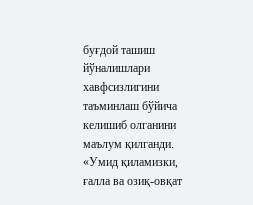буғдой ташиш йўналишлари хавфсизлигини таъминлаш бўйича келишиб олганини маълум қилганди. «Умид қиламизки, ғалла ва озиқ-овқат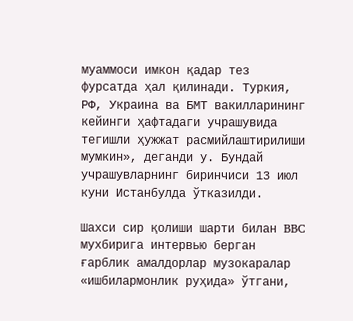муаммоси имкон қадар тез фурсатда ҳал қилинади. Туркия, РФ, Украина ва БМТ вакилларининг кейинги ҳафтадаги учрашувида тегишли ҳужжат расмийлаштирилиши мумкин», деганди у. Бундай учрашувларнинг биринчиси 13 июл куни Истанбулда ўтказилди.

Шахси сир қолиши шарти билан BBC мухбирига интервью берган ғарблик амалдорлар музокаралар «ишбилармонлик руҳида» ўтгани,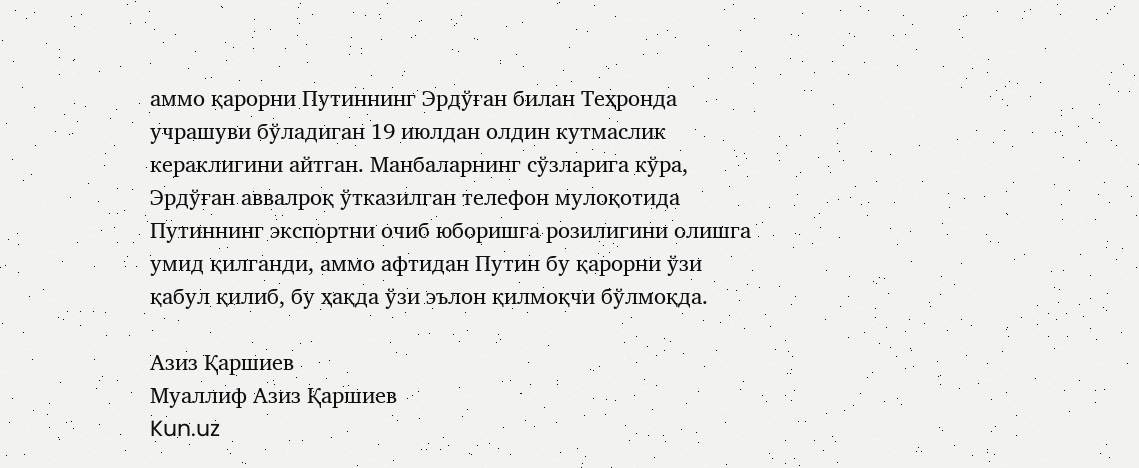аммо қарорни Путиннинг Эрдўған билан Теҳронда учрашуви бўладиган 19 июлдан олдин кутмаслик кераклигини айтган. Манбаларнинг сўзларига кўра, Эрдўған аввалроқ ўтказилган телефон мулоқотида Путиннинг экспортни очиб юборишга розилигини олишга умид қилганди, аммо афтидан Путин бу қарорни ўзи қабул қилиб, бу ҳақда ўзи эълон қилмоқчи бўлмоқда.

Азиз Қаршиев
Муаллиф Азиз Қаршиев
Kun.uz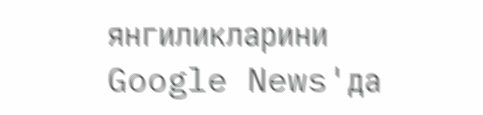янгиликларини Google News'да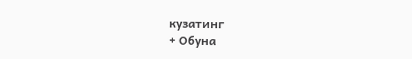кузатинг
+ Обуна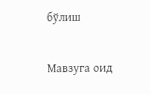бўлиш

Мавзуга оид